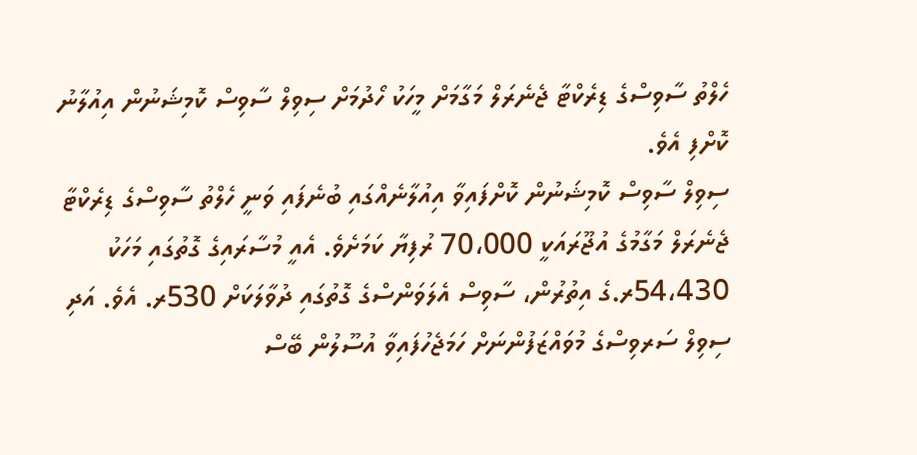ހެލްތު ސާވިސްގެ ޑިރެކްޓާ ޖެނެރަލް މަގާމަށް މީހަކު ހޯދުމަށް ސިވިލް ސާވިސް ކޮމިޝަނުން އިއުލާނު ކޮށްފި އެވެ.
ސިވިލް ސާވިސް ކޮމިޝަނުން ކޮށްފައިވާ އިއުލާނެއްގައި ބުނެފައި ވަނީ ހެލްތު ސާވިސްގެ ޑިރެކްޓާ ޖެނެރަލް މަގާމުގެ އުޖޫރައަކީ 70،000 ރުފިޔާ ކަމަށެވެ. އެއީ މުސާރައިގެ ގޮތުގައި މަހަކު 54،430ރ.ގެ އިތުރުން، ސާވިސް އެލަވަންސްގެ ގޮތުގައި ދުވާލަކަށް 530ރ. އެވެ. އަދި ސިވިލް ސަރވިސްގެ މުވައްޒަފުންނަށް ހަމަޖެހުފައިވާ އުސޫލުން ބޭސް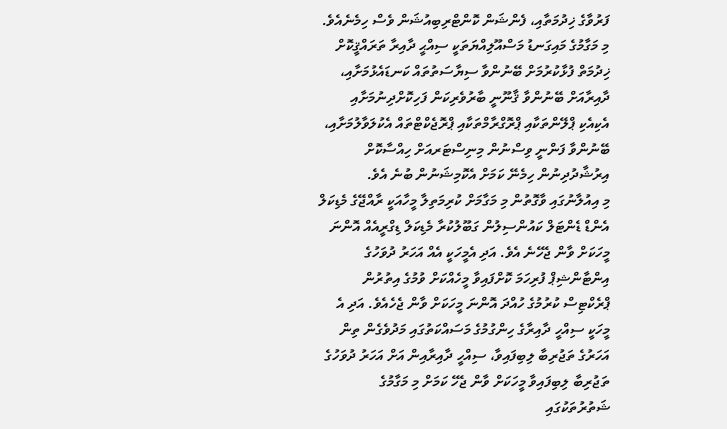ފަރުވާގެ ޚިދުމަތާއި، ފެންޝަން ކޮންޓްރިބިއުޝަން ވެސް ހިމެނެއެވެ.
މި މަގާމުގެ މައިގަނޑު މަސްއޫލިއްޔަތަކީ ސިއްޙީ ދާއިރާ ތަރައްޤީކޮށް ޚިދުމަތް ފުޅާކުރުމަށް ބޭނުންވާ ސިޔާސަތުތައް ކަނޑައެޅުމަށާއި، ދާއިރާއަށް ބޭނުންވާ ޤާނޫނީ ބާރުވެރިކަން ފަހިކޮށްދިނުމަށާއި އެކިއެކި ޕްލޭންތަކާއި ޕްރޮގްރާމްތަކާއި ޕްރޮޖެކްޓްތައް އެކުލަވާލުމަށާއި، ބޭނުންވާ ފަންނީ ވިސްނުން މިނިސްޓަރއަށް ހިއްސާކޮށް އިރުޝާދުދިނުން ހިމެނޭ ކަމަށް އެކޮމިޝަނުން ބުނެ އެވެ.
މި އިއުލާނުގައި ވާގޮތުން މި މަގާމަށް ކުރިމަތިލާ މީހާއަކީ ރާއްޖޭގެ މެޑިކަލް އެންޑް ޑެންޓަލް ކައުންސިލުން ގަބޫލުކުރާ މެޑިކަލް ޑިގްރީއެއް އޮންނަ މީހަކަށް ވާން ޖެހޭނެ އެވެ. އަދި އެމީހަކީ އެއް އަހަރު ދުވަހުގެ އިންޓާންޝިޕް ފުރިހަމަ ކޮށްފައިވާ މީހެއްކަށް ވުމުގެ އިތުރުން ޕްރެކްޓިސް ކުރުމުގެ ހުއްދަ އޮންނަ މީހަކަށް ވާން ޖެހެއެވެ. އަދި އެ މީހަކީ ސިއްހީ ދާއިރާގެ ހިންގުމުގެ މަސައްކަތުގައި މަދުވެގެން ތިން އަހަރުގެ ތަޖުރިބާ ލިބިފައިވާ، ސިއްހީ ދާއިރާއިން އަށް އަހަރު ދުވަހުގެ ތަޖުރިބާ ލިބިފައިވާ މީހަކަށް ވާން ޖެހޭ ކަމަށް މި މަގާމުގެ ޝަތުރުތަކުގައި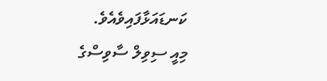ކަނޑައަޅާފައިވެއެވެ.
މިއީ ސިވިލް ސާވިސްގެ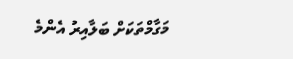މަގާމްތަކަށް ބަލާއިރު އެންމެ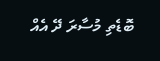ބޮޑެތި މުސާރަ ދޭ އެއް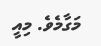މަގާމެވެ. މިއީ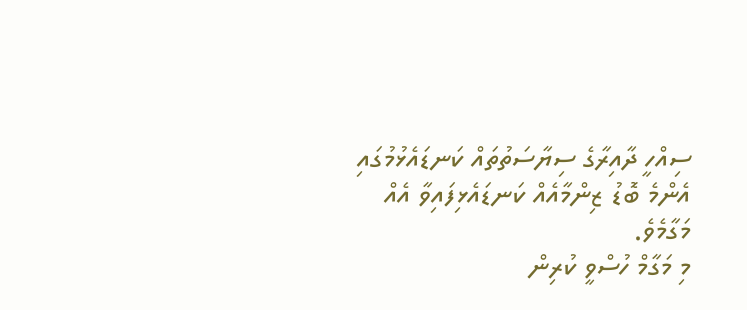ސިއްހީ ދާއިރާގެ ސިޔާސަތުތައް ކަނޑައެޅުމުގައި އެންމެ ބޮޑު ޒިންމާއެއް ކަނޑައެޅިފައިވާ އެއް މަގާމެވެ.
މި މަގާމް ހުސްވީ ކުރިން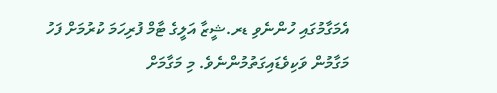އެމަގާމުގައި ހުންނެވި ޑރ.ޝީޒާ އަލީގެ ޓާމް ފުރިހަމަ ކުރުމަށް ފަހު މަގާމުން ވަކިވެޑައިގަތުމުންނެވެ. މި މަގާމަށް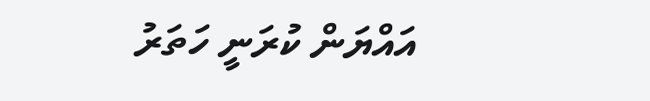އައްޔަން ކުރަނީ ހަތަރު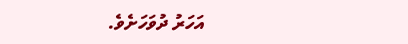އަހަރު ދުވަހަށެވެ.